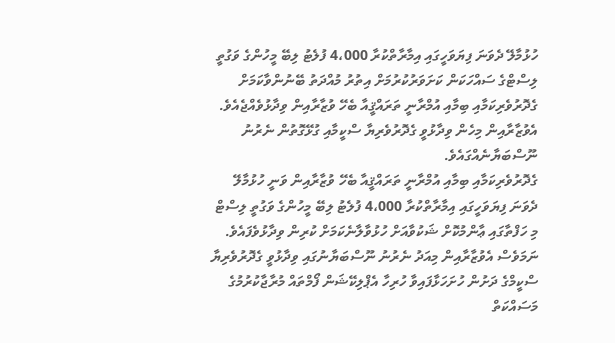ހުޅުމާލޭ ދެވަނަ ފިޔަވަހީގައި އިމާރާތްކުރާ 4،000 ފުލެޓު ލިބޭ މީހުންގެ ވަގުތީ ލިސްޓްގެ ސައްހަކަން ކަށަވަރުކުރުމަށް އިތުރު މުއްދަތު ބޭނުންވާކަމަށް ގެދޮރުވެރިކަމާއި ބިމާއި އުމްރާނީ ތަރައްޤީއާ ބެހޭ ވުޒާރާއިން ވިދާޅުވެއްޖެއެވެ. އެވުޒާރާއިން މިހެން ވިދާޅުވީ ގެދޮރުވެރިޔާ ސްކީމާއި ގުޅޭގޮތުން ނެރުނު ނޫސްބަޔާނެއްގައެވެ.
ގެދޮރުވެރިކަމާއި ބިމާއި އުމްރާނީ ތަރައްޤީއާ ބެހޭ ވުޒާރާއިން ވަނީ ހުޅުމާލޭ ދެވަނަ ފިޔަވަހީގައި އިމާރާތްކުރާ 4،000 ފުލެޓު ލިބޭ މީހުންގެ ވަގުތީ ލިސްޓް މި ހަފްތާގައި ޢާންމުކޮށް ޝަކުވާއަށް ހުޅުވާލާނެކަމަށް ކުރިން ވިދާޅުވެފައެވެ.
ނަމަވެސް އެވުޒާރާއިން މިއަދު ނެރުނު ނޫސްބަޔާނުގައި ވިދާޅުވީ ގެދޮރުވެރިޔާ ސްކީމްގެ ދަށުން ހުށަހަޅާފައިވާ ހުރިހާ އެޕްލިކޭޝަން ފޯމްތައް މުރާޖާކުރުމުގެ މަސައްކަތް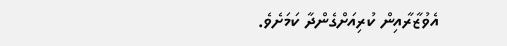އެވުޒާރާއިން ކުރިއަށްގެންދާ ކަމަށެވެ.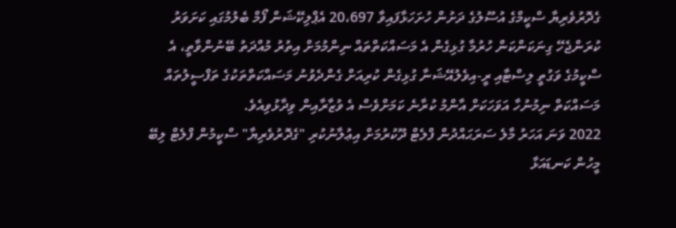ގެދޮރުވެރިޔާ ސްކީމްގެ އުސޫލުގެ ދަށުން ހުށަހަޅާފައިވާ 20،697 އެޕްލިކޭޝަން ފޯމް ބެލުމުގައި ކަށަވަރު ކުރަންޖެހޭ ގިނަކަންކަން ހުރުމާ ގުޅިގެން އެ މަސައްކަތްތައް ނިންމުމަށް އިތުރު މުއްދަތު ބޭނުންވާތީ، އެ ސްކީމުގެ ވަގުތީ ލިސްޓާއި ރީ-އިވެލުއޭޝަނާ ގުޅިގެން ކުރިއަށް ގެންދެވުނު މަސައްކަތްތަކުގެ ތަފްސީލުތައް މަސައްކަތް ނިމުނުހާ އަވަހަކަށް އާންމު ކުރާނެ ކަމަށްވެސް އެ ވުޒާރާއިން ވިދާޅުވިއެވެ.
2022 ވަނަ އަހަރު މާލެ ސަރަޙައްދުން ފްލެޓް ދޫކުރުމަށް އިޢުލާނުކުރި "ގެދޮރުވެރިޔާ" ސްކީމުން ފްލެޓް ލިބޭ މީހުން ކަނޑައަޅާ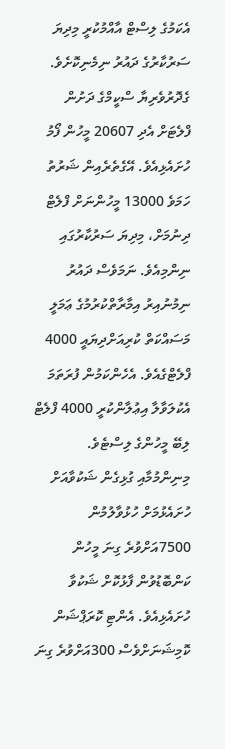އެކަމުގެ ލިސްޓް އާއްމުކުރީ މިދިޔަ ސަރުކާރުގެ ދައުރު ނިމެނިކޮށެވެ. ގެދޮރުވެރިޔާ ސްކީމްގެ ދަށުން ފްލެޓަށް އެދި 20607 މީހުން ފޯމު ހުށައެޅިއެވެ. އޭގެތެރެއިން ޝަރުތު ހަމަވެ 13000 މީހުންނަށް ފްލެޓް ދިނުމަށް، މިދިޔަ ސަރުކާރުގައި ނިންމިއެވެ. ނަމަވެސް ދައުރު ނިމުނުއިރު އިމާރާތްކުރުމުގެ ޢަމަލީ މަސައްކަތް ކުރިއަށްދިޔައީ 4000 ފްލެޓްގެއެވެ. އެހެންކަމުން ފުރަތަމަ އެކުލަވާލާ އިޢުލާންކުރީ 4000 ފްލެޓް ލިބޭ މީހުންގެ ލިސްޓެވެ.
މިނިންމުމާއި ގުޅިގެން ޝަކުވާއަށް ހުށައެޅުމަށް ހުޅުވާލުމުން 7500އަށްވުރެ ގިނަ މީހުން ކަންބޮޑުވުން ފާޅުކޮށް ޝަކުވާ ހުށައެޅިއެވެ. އެންޓި ކޮރަޕްޝަން ކޮމިޝަނަށްވެސް 300އަށްވުރެ ގިނަ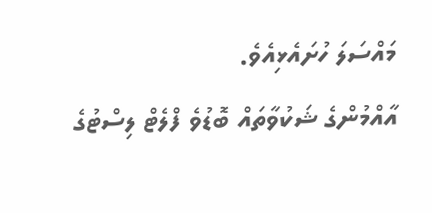މައްސަލަ ހުށައެޅިއެވެ.
އާއްމުންގެ ޝަކުވާތައް ބޮޑުވެ ފްލެޓް ލިސްޓުގެ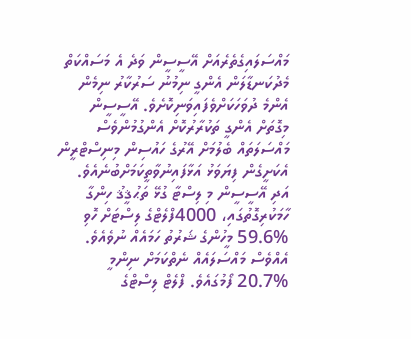މައްސަލައިގެތެރެއަށް އޭސީސީން ވަދެ އެ މަސައްކަތް މެދުކަނޑާލަން އެންގީ ނިމުނު ސަރުކާރު ނިމެން އެންމެ ދުވަހަކަށްވެފައިވަނިކޮށެވެ. އޭސީސީން މިގޮތަށް އެންގީ ތަކުރާރުކޮށް އެންގުމުންވެސް މައްސަލަތައް ބެލުމަށް އޭރުގެ ހައުސިން މިނިސްޓްރީން އެކަށީގެން ފިޔަވަޅު އަޅާފައިނުވާތީކަމަށްބުނެއެވެ.
އަދި އޭސީސީން މި ލިސްޓާ ގުޅޭ ތަޙުޤީޤު ހިންގާ ހާމަކުރިގޮތުގައި، 4000ފްލެޓްގެ ލިސްޓަށް ހޮވި %59.6 މީހުންގެ ޝަރުތު ހަމައެއް ނުވެއެވެ. އެއްވެސް މައްސަލައެއް ނެތްކަމަށް ނިންމީ %20.7 ފޯމުގައެވެ. ފްލެޓް ލިސްޓްގެ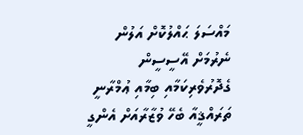މައްސަލަ ޙައްލުކޮށް އަލުން ނެރުމަށް އޭސީސީން ގެދޮރުވެރިކަމާއި ބިމާއި ޢުމްރާނީ ތަރައްޤީއާ ބެހޭ ވުޒާރާއަށް އެންގީ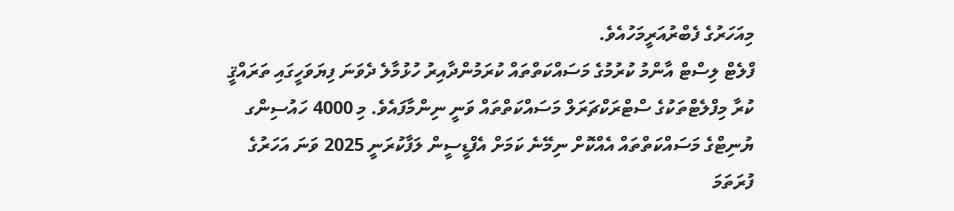މިއަހަރުގެ ފެބްރުއަރީމަހުއެވެ.
ފްލެޓް ލިސްޓް އާންމު ކުރުމުގެ މަސައްކަތްތައް ކުރަމުންދާއިރު ހުޅުމާލެ ދެވަނަ ފިޔަވަހީގައި ތަރައްޤީ ކުރާ މިފްލެޓްތަކުގެ ސްޓްރަކްޗަރަލް މަސައްކަތްތައް ވަނީ ނިންމާފައެވެ. މި 4000 ހައުސިންގ ޔުނިޓްގެ މަސައްކަތްތައް އެއްކޮށް ނިމޭނެ ކަމަށް އެފްޑީސީން ލަފާކުރަނީ 2025 ވަނަ އަހަރުގެ ފުރަތަމަ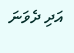އަދި ދެވަނަ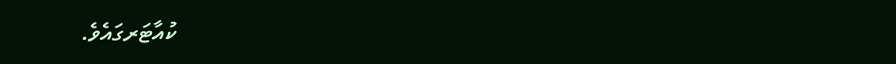ކުއާޓަރގައެވެ.